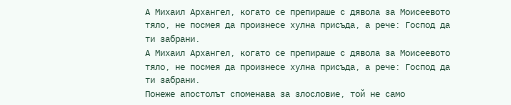А Михаил Архангел, когато се препираше с дявола за Моисеевото тяло, не посмея да произнесе хулна присъда, а рече: Господ да ти забрани.
А Михаил Архангел, когато се препираше с дявола за Моисеевото тяло, не посмея да произнесе хулна присъда, а рече: Господ да ти забрани.
Понеже апостолът споменава за злословие, той не само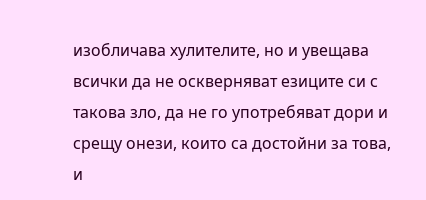изобличава хулителите, но и увещава всички да не оскверняват езиците си с такова зло, да не го употребяват дори и срещу онези, които са достойни за това, и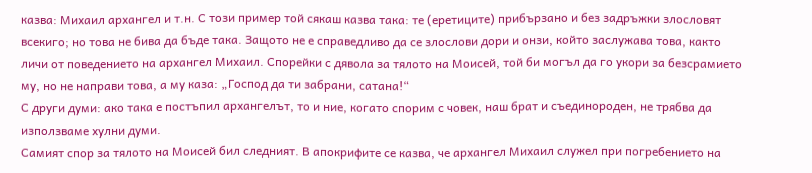казва: Михаил архангел и т.н. С този пример той сякаш казва така: те (еретиците) прибързано и без задръжки злословят всекиго; но това не бива да бъде така. Защото не е справедливо да се злослови дори и онзи, който заслужава това, както личи от поведението на архангел Михаил. Спорейки с дявола за тялото на Моисей, той би могъл да го укори за безсрамието му, но не направи това, а му каза: „Господ да ти забрани, сатана!“
С други думи: ако така е постъпил архангелът, то и ние, когато спорим с човек, наш брат и съединороден, не трябва да използваме хулни думи.
Самият спор за тялото на Моисей бил следният. В апокрифите се казва, че архангел Михаил служел при погребението на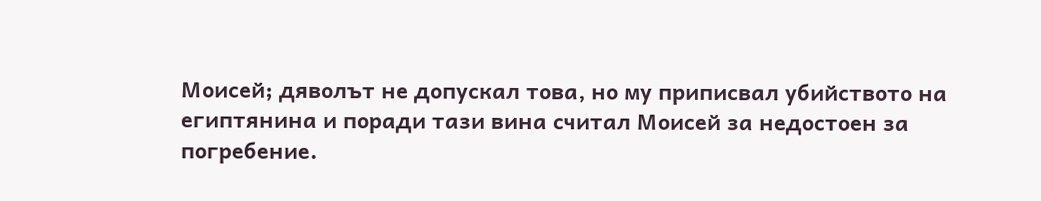Моисей; дяволът не допускал това, но му приписвал убийството на египтянина и поради тази вина считал Моисей за недостоен за погребение.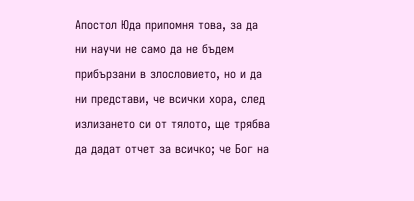Апостол Юда припомня това, за да ни научи не само да не бъдем прибързани в злословието, но и да ни представи, че всички хора, след излизането си от тялото, ще трябва да дадат отчет за всичко; че Бог на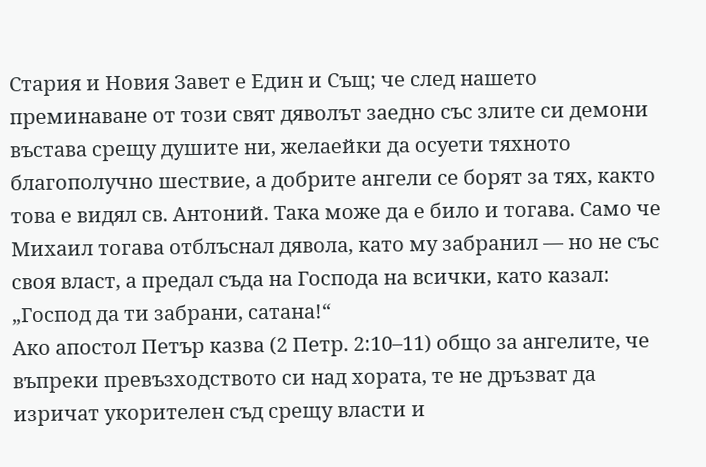Стария и Новия Завет е Един и Същ; че след нашето преминаване от този свят дяволът заедно със злите си демони въстава срещу душите ни, желаейки да осуети тяхното благополучно шествие, а добрите ангели се борят за тях, както това е видял св. Антоний. Така може да е било и тогава. Само че Михаил тогава отблъснал дявола, като му забранил — но не със своя власт, а предал съда на Господа на всички, като казал: „Господ да ти забрани, сатана!“
Ако апостол Петър казва (2 Петр. 2:10–11) общо за ангелите, че въпреки превъзходството си над хората, те не дръзват да изричат укорителен съд срещу власти и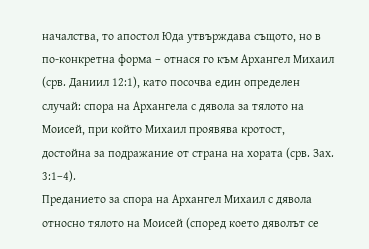началства, то апостол Юда утвърждава същото, но в по-конкретна форма – отнася го към Архангел Михаил (срв. Даниил 12:1), като посочва един определен случай: спора на Архангела с дявола за тялото на Моисей, при който Михаил проявява кротост, достойна за подражание от страна на хората (срв. Зах. 3:1–4).
Преданието за спора на Архангел Михаил с дявола относно тялото на Моисей (според което дяволът се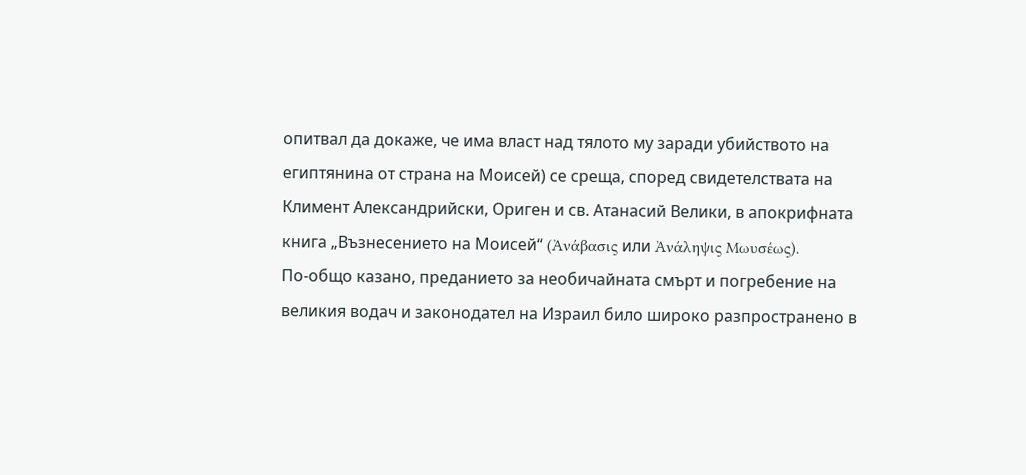опитвал да докаже, че има власт над тялото му заради убийството на египтянина от страна на Моисей) се среща, според свидетелствата на Климент Александрийски, Ориген и св. Атанасий Велики, в апокрифната книга „Възнесението на Моисей“ (Ἀνάβασις или Ἀνάληψις Μωυσέως).
По-общо казано, преданието за необичайната смърт и погребение на великия водач и законодател на Израил било широко разпространено в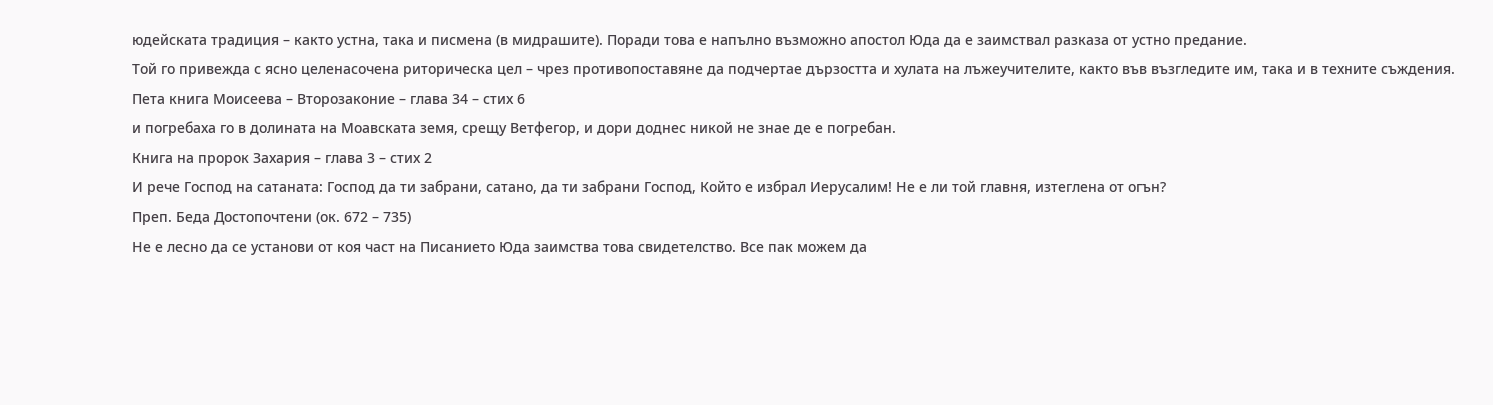юдейската традиция – както устна, така и писмена (в мидрашите). Поради това е напълно възможно апостол Юда да е заимствал разказа от устно предание.
Той го привежда с ясно целенасочена риторическа цел – чрез противопоставяне да подчертае дързостта и хулата на лъжеучителите, както във възгледите им, така и в техните съждения.
Пета книга Моисеева – Второзаконие – глава 34 – стих 6
и погребаха го в долината на Моавската земя, срещу Ветфегор, и дори доднес никой не знае де е погребан.
Книга на пророк Захария – глава 3 – стих 2
И рече Господ на сатаната: Господ да ти забрани, сатано, да ти забрани Господ, Който е избрал Иерусалим! Не е ли той главня, изтеглена от огън?
Преп. Беда Достопочтени (ок. 672 – 735)
Не е лесно да се установи от коя част на Писанието Юда заимства това свидетелство. Все пак можем да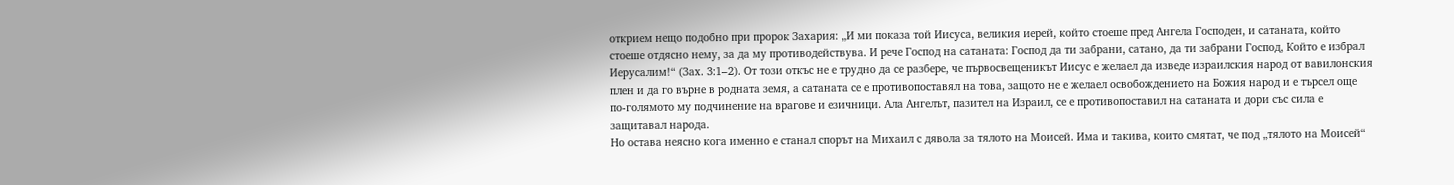открием нещо подобно при пророк Захария: „И ми показа той Иисуса, великия иерей, който стоеше пред Ангела Господен, и сатаната, който стоеше отдясно нему, за да му противодействува. И рече Господ на сатаната: Господ да ти забрани, сатано, да ти забрани Господ, Който е избрал Иерусалим!“ (Зах. 3:1–2). От този откъс не е трудно да се разбере, че първосвещеникът Иисус е желаел да изведе израилския народ от вавилонския плен и да го върне в родната земя, а сатаната се е противопоставял на това, защото не е желаел освобождението на Божия народ и е търсел още по-голямото му подчинение на врагове и езичници. Ала Ангелът, пазител на Израил, се е противопоставил на сатаната и дори със сила е защитавал народа.
Но остава неясно кога именно е станал спорът на Михаил с дявола за тялото на Моисей. Има и такива, които смятат, че под „тялото на Моисей“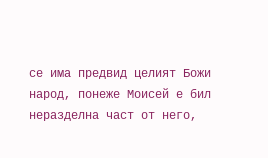се има предвид целият Божи народ, понеже Моисей е бил неразделна част от него,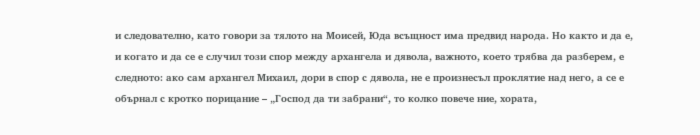и следователно, като говори за тялото на Моисей, Юда всъщност има предвид народа. Но както и да е, и когато и да се е случил този спор между архангела и дявола, важното, което трябва да разберем, е следното: ако сам архангел Михаил, дори в спор с дявола, не е произнесъл проклятие над него, а се е обърнал с кротко порицание – „Господ да ти забрани“, то колко повече ние, хората,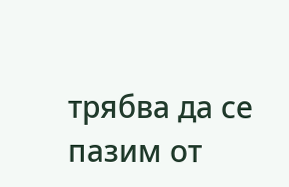трябва да се пазим от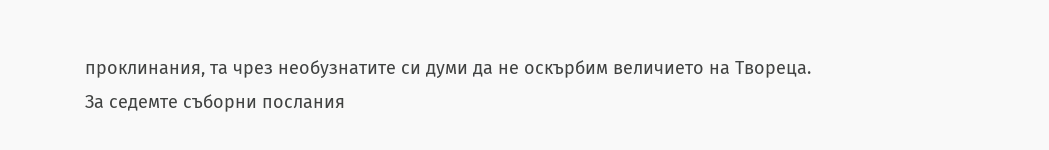проклинания, та чрез необузнатите си думи да не оскърбим величието на Твореца.
За седемте съборни послания